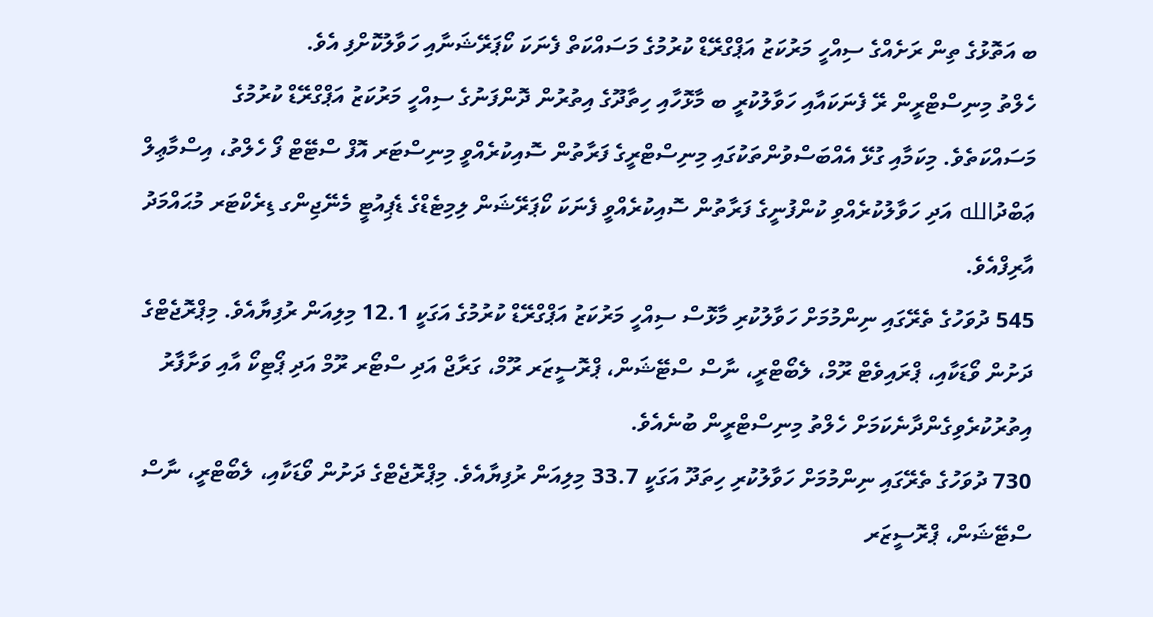ބ އަތޮޅުގެ ތިން ރަށެއްގެ ސިއްހީ މަރުކަޒު އަޕްގްރޭޑް ކުރުމުގެ މަސައްކަތް ފެނަކަ ކޯޕަރޭޝަނާއި ހަވާލުކޮށްފި އެވެ.
ހެލްތު މިނިސްޓްރީން ރޭ ފެނަކައާއި ހަވާލުކުރީ ބ މާޅޮހާއި ހިތާދޫގެ އިތުރުން ދޮންފަނުގެ ސިއްހީ މަރުކަޒު އަޕްގްރޭޑް ކުރުމުގެ މަސައްކަތެވެ. މިކަމާއި ގުޅޭ އެއްބަސްވުންތަކުގައި މިނިސްޓްރީގެ ފަރާތުން ސޮއިކުރެއްވީ މިނިސްޓަރ އޮފް ސްޓޭޓް ފޯ ހެލްތު، އިސްމާޢިލް ޢަބްދުالله އަދި ހަވާލުކުރެއްވި ކުންފުނީގެ ފަރާތުން ސޮއިކުރެއްވީ ފެނަކަ ކޯޕަރޭޝަން ލިމިޓެޑްގެ ޑެޕިއުޓީ މެނޭޖިންގ ޑިރެކްޓަރ މުޙައްމަދު އާރިފްއެވެ.
545 ދުވަހުގެ ތެރޭގައި ނިންމުމަށް ހަވާލުކުރި މާޅޮސް ސިއްހީ މަރުކަޒު އަޕްގްރޭޑް ކުރުމުގެ އަގަކީ 12.1 މިލިއަން ރުފިޔާއެވެ. މިޕްރޮޖެޓްގެ ދަށުން ވޯޑަކާއި، ޕްރައިވެޓް ރޫމް، ލެބޯޓްރީ، ނާސް ސްޓޭޝަން، ޕްރޮސީޒަރ ރޫމް، ގަރާޖް އަދި ސްޓޯރ ރޫމް އަދި ޕޯޓިކޯ އާއި ވަށާފާރު އިތުރުކުރެވިގެންދާނެކަމަށް ހެލްތު މިނިސްޓްރީން ބުނެއެވެ.
730 ދުވަހުގެ ތެރޭގައި ނިންމުމަށް ހަވާލުކުރި ހިތަދޫ އަގަކީ 33.7 މިލިއަން ރުފިޔާއެވެ. މިޕްރޮޖެޓްގެ ދަށުން ވޯޑަކާއި، ލެބޯޓްރީ، ނާސް ސްޓޭޝަން، ޕްރޮސީޒަރ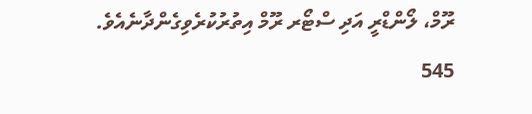ރޫމް، ލޯންޑްރީ އަދި ސްޓޯރ ރޫމް އިތުރުކުރެވިގެންދާނެއެވެ.
545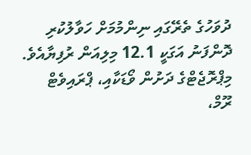ދުވަހުގެ ތެރޭގައި ނިންމުމަށް ހަވާލުކުރި ދޮންފަނު އަގަކީ 12.1 މިލިއަން ރުފިޔާއެވެ. މިޕްރޮޖެޓްގެ ދަށުން ވޯޑަކާއި، ޕްރައިވެޓް ރޫމް،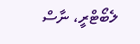ލެބޯޓްރީ، ނާސް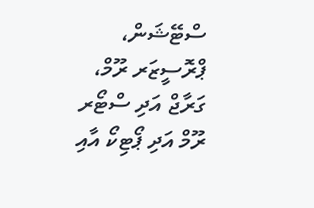ސްޓޭޝަން، ޕްރޮސީޒަރ ރޫމް، ގަރާޖް އަދި ސްޓޯރ ރޫމް އަދި ޕޯޓިކޯ އާއި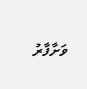ވަށާފާރު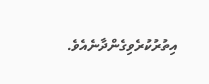އިތުރުކުރެވިގެންދާނެއެވެ.